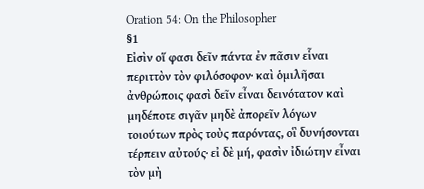Oration 54: On the Philosopher
§1
Εἰσὶν οἵ φασι δεῖν πάντα ἐν πᾶσιν εἷναι περιττὸν τὸν φιλόσοφον· καὶ ὁμιλῆσαι ἀνθρώποις φασὶ δεῖν εἶναι δεινότατον καὶ μηδέποτε σιγᾶν μηδὲ ἀπορεῖν λόγων τοιούτων πρὸς τοὺς παρόντας, οἳ δυνήσονται τέρπειν αὐτούς· εἰ δὲ μή, φασὶν ἰδιώτην εἶναι τὸν μὴ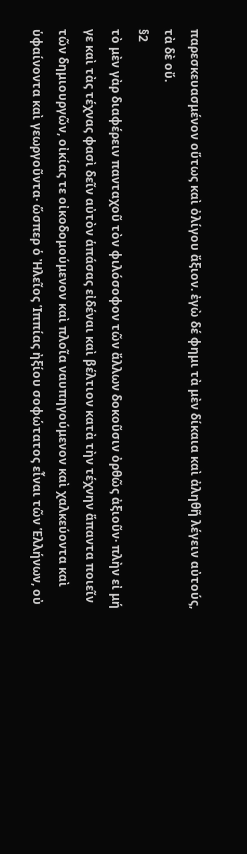παρεσκευασμένον οὕτως καὶ ὀλίγου ἄξιον. ἐγὼ δέ φημι τὰ μὲν δίκαια καὶ ἀληθῆ λέγειν αὐτούς, τὰ δὲ οὔ.
§2
τὸ μὲν γὰρ διαφέρειν πανταχοῦ τὸν φιλόσοφον τῶν ἄλλων δοκοῦσιν ὀρθῶς ἀξιοῦν· πλὴν εἰ μή γε καὶ τὰς τέχνας φασὶ δεῖν αὐτὸν ἁπάσας εἰδέναι καὶ βέλτιον κατὰ τὴν τέχνην ἅπαντα ποιεῖν τῶν δημιουργῶν, οἰκίας τε οἰκοδομούμενον καὶ πλοῖα ναυπηγούμενον καὶ χαλκεύοντα καὶ ὑφαίνοντα καὶ γεωργοῦντα· ὥσπερ ὁ Ἠλεῖος Ἱππίας ἠξίου σοφώτατος εἶναι τῶν Ἑλλήνων, οὐ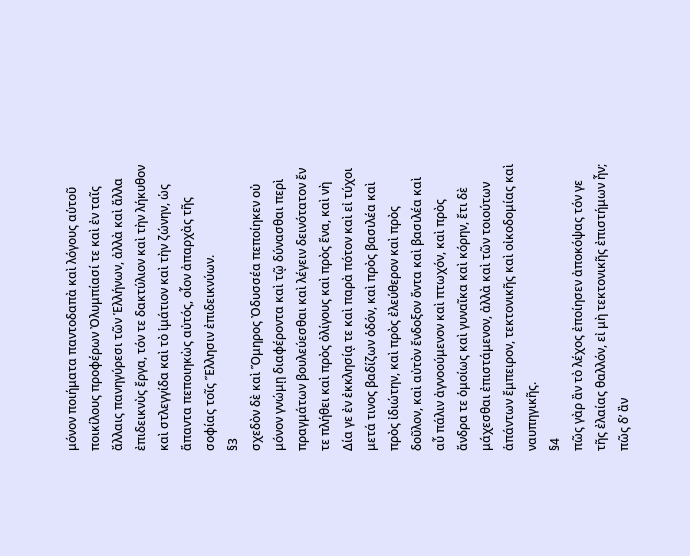μόνον ποιήματα παντοδαπὰ καὶ λόγους αὑτοῦ ποικίλους προφέρων Ὀλυμπίασί τε καὶ ἐν ταῖς ἄλλαις πανηγύρεσι τῶν Ἑλλήνων, ἀλλὰ καὶ ἄλλα ἐπιδεικνὺς ἔργα, τόν τε δακτύλιον καὶ τὴν λήκυθον καὶ στλεγγίδα καὶ τὸ ἱμάτιον καὶ τὴν ζώνην, ὡς ἅπαντα πεποιηκὼς αὐτός, οἷον ἀπαρχὰς τῆς σοφίας τοῖς Ἕλλησιν ἐπιδεικνύων.
§3
σχεδὸν δὲ καὶ Ὅμηρος Ὀδυσσέα πεποίηκεν οὐ μόνον γνώμῃ διαφέροντα καὶ τῷ δύνασθαι περὶ πραγμάτων βουλεύεσθαι καὶ λέγειν δεινότατον ἔν τε πλήθει καὶ πρὸς ὀλίγους καὶ πρὸς ἕνα, καὶ νὴ Δία γε ἐν ἐκκλησίᾳ τε καὶ παρὰ πότον καὶ εἰ τύχοι μετά τινος βαδίζων ὁδόν, καὶ πρὸς βασιλέα καὶ πρὸς ἰδιώτην, καὶ πρὸς ἐλεύθερον καὶ πρὸς δοῦλον, καὶ αὐτὸν ἔνδοξον ὄντα καὶ βασιλέα καὶ αὖ πάλιν ἀγνοούμενον καὶ πτωχόν, καὶ πρὸς ἄνδρα τε ὁμοίως καὶ γυναῖκα καὶ κόρην, ἔτι δὲ μάχεσθαι ἐπιστάμενον, ἀλλὰ καὶ τῶν τοιούτων ἁπάντων ἔμπειρον, τεκτονικῆς καὶ οἰκοδομίας καὶ ναυπηγικῆς.
§4
πῶς γὰρ ἂν τὸ λέχος ἐποίησεν ἀποκόψας τόν γε τῆς ἐλαίας θαλλόν, εἰ μὴ τεκτονικῆς ἐπιστήμων ἦν; πῶς δ’ ἂν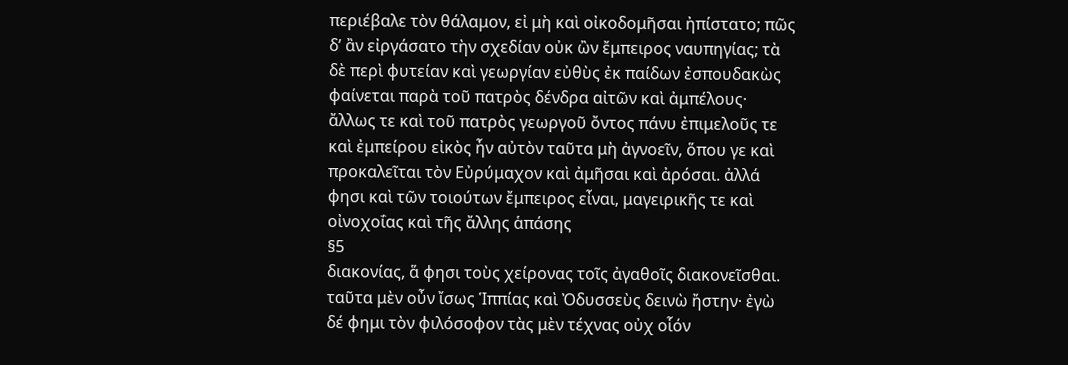περιέβαλε τὸν θάλαμον, εἰ μὴ καὶ οἰκοδομῆσαι ἠπίστατο; πῶς δ’ ἂν εἰργάσατο τὴν σχεδίαν οὐκ ὢν ἔμπειρος ναυπηγίας; τὰ δὲ περὶ φυτείαν καὶ γεωργίαν εὐθὺς ἐκ παίδων ἐσπουδακὼς φαίνεται παρὰ τοῦ πατρὸς δένδρα αἰτῶν καὶ ἀμπέλους· ἄλλως τε καὶ τοῦ πατρὸς γεωργοῦ ὄντος πάνυ ἐπιμελοῦς τε καὶ ἐμπείρου εἰκὸς ἦν αὐτὸν ταῦτα μὴ ἀγνοεῖν, ὅπου γε καὶ προκαλεῖται τὸν Εὐρύμαχον καὶ ἀμῆσαι καὶ ἀρόσαι. ἀλλά φησι καὶ τῶν τοιούτων ἔμπειρος εἶναι, μαγειρικῆς τε καὶ οἰνοχοΐας καὶ τῆς ἄλλης ἁπάσης
§5
διακονίας, ἅ φησι τοὺς χείρονας τοῖς ἀγαθοῖς διακονεῖσθαι. ταῦτα μὲν οὖν ἴσως Ἱππίας καὶ Ὀδυσσεὺς δεινὼ ἤστην· ἐγὼ δέ φημι τὸν φιλόσοφον τὰς μὲν τέχνας οὐχ οἷόν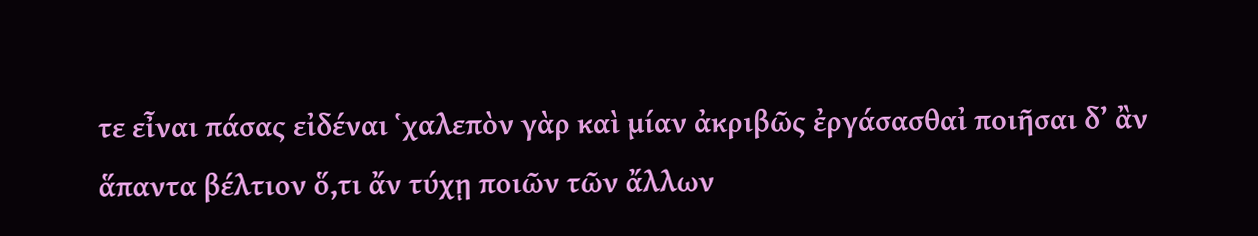τε εἶναι πάσας εἰδέναι ʽχαλεπὸν γὰρ καὶ μίαν ἀκριβῶς ἐργάσασθαἰ ποιῆσαι δ’ ἂν ἅπαντα βέλτιον ὅ,τι ἄν τύχῃ ποιῶν τῶν ἄλλων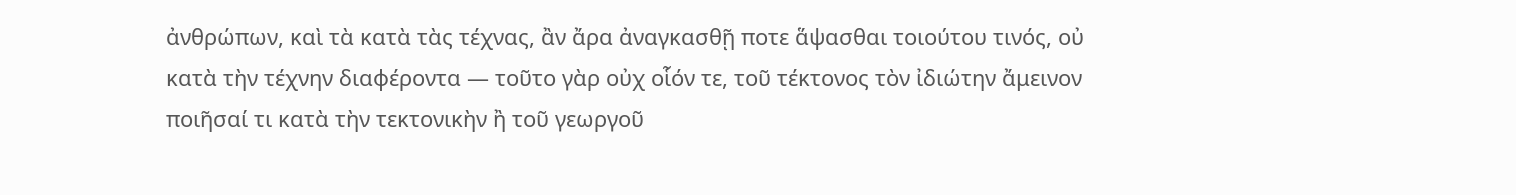ἀνθρώπων, καὶ τὰ κατὰ τὰς τέχνας, ἂν ἄρα ἀναγκασθῇ ποτε ἅψασθαι τοιούτου τινός, οὐ κατὰ τὴν τέχνην διαφέροντα — τοῦτο γὰρ οὐχ οἷόν τε, τοῦ τέκτονος τὸν ἰδιώτην ἄμεινον ποιῆσαί τι κατὰ τὴν τεκτονικὴν ἢ τοῦ γεωργοῦ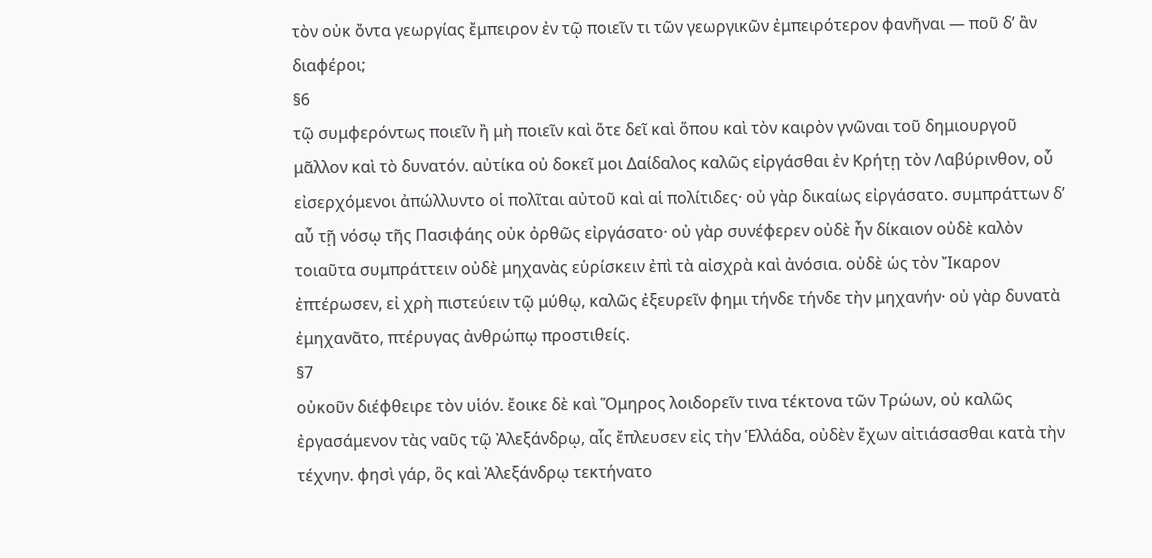τὸν οὐκ ὄντα γεωργίας ἔμπειρον ἐν τῷ ποιεῖν τι τῶν γεωργικῶν ἐμπειρότερον φανῆναι — ποῦ δ’ ἂν διαφέροι;
§6
τῷ συμφερόντως ποιεῖν ἢ μὴ ποιεῖν καὶ ὅτε δεῖ καὶ ὅπου καὶ τὸν καιρὸν γνῶναι τοῦ δημιουργοῦ μᾶλλον καὶ τὸ δυνατόν. αὐτίκα οὐ δοκεῖ μοι Δαίδαλος καλῶς εἰργάσθαι ἐν Κρήτῃ τὸν Λαβύρινθον, οὗ εἰσερχόμενοι ἀπώλλυντο οἱ πολῖται αὐτοῦ καὶ αἱ πολίτιδες· οὐ γὰρ δικαίως εἰργάσατο. συμπράττων δ’ αὖ τῇ νόσῳ τῆς Πασιφάης οὐκ ὀρθῶς εἰργάσατο· οὐ γὰρ συνέφερεν οὐδὲ ἦν δίκαιον οὐδὲ καλὸν τοιαῦτα συμπράττειν οὐδὲ μηχανὰς εὑρίσκειν ἐπὶ τὰ αἰσχρὰ καὶ ἀνόσια. οὐδὲ ὡς τὸν Ἴκαρον ἐπτέρωσεν, εἰ χρὴ πιστεύειν τῷ μύθῳ, καλῶς ἐξευρεῖν φημι τήνδε τήνδε τὴν μηχανήν· οὐ γὰρ δυνατὰ ἐμηχανᾶτο, πτέρυγας ἀνθρώπῳ προστιθείς.
§7
οὐκοῦν διέφθειρε τὸν υἱόν. ἔοικε δὲ καὶ Ὅμηρος λοιδορεῖν τινα τέκτονα τῶν Τρώων, οὐ καλῶς ἐργασάμενον τὰς ναῦς τῷ Ἀλεξάνδρῳ, αἷς ἔπλευσεν εἰς τὴν Ἑλλάδα, οὐδὲν ἔχων αἰτιάσασθαι κατὰ τὴν τέχνην. φησὶ γάρ, ὃς καὶ Ἀλεξάνδρῳ τεκτήνατο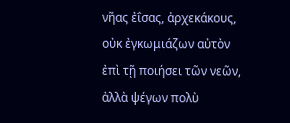νῆας ἐΐσας, ἀρχεκάκους, οὐκ ἐγκωμιάζων αὐτὸν ἐπὶ τῇ ποιήσει τῶν νεῶν, ἀλλὰ ψέγων πολὺ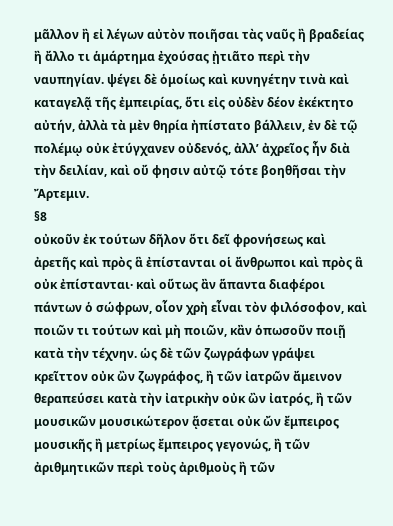μᾶλλον ἢ εἰ λέγων αὐτὸν ποιῆσαι τὰς ναῦς ἢ βραδείας ἢ ἄλλο τι ἁμάρτημα ἐχούσας ᾐτιᾶτο περὶ τὴν ναυπηγίαν. ψέγει δὲ ὁμοίως καὶ κυνηγέτην τινὰ καὶ καταγελᾷ τῆς ἐμπειρίας, ὅτι εἰς οὐδὲν δέον ἐκέκτητο αὐτήν, ἀλλὰ τὰ μὲν θηρία ἠπίστατο βάλλειν, ἐν δὲ τῷ πολέμῳ οὐκ ἐτύγχανεν οὐδενός, ἀλλ’ ἀχρεῖος ἦν διὰ τὴν δειλίαν, καὶ οὔ φησιν αὐτῷ τότε βοηθῆσαι τὴν Ἄρτεμιν.
§8
οὐκοῦν ἐκ τούτων δῆλον ὅτι δεῖ φρονήσεως καὶ ἀρετῆς καὶ πρὸς ἃ ἐπίστανται οἱ ἄνθρωποι καὶ πρὸς ἃ οὐκ ἐπίστανται· καὶ οὕτως ἂν ἅπαντα διαφέροι πάντων ὁ σώφρων, οἷον χρὴ εἶναι τὸν φιλόσοφον, καὶ ποιῶν τι τούτων καὶ μὴ ποιῶν, κἂν ὁπωσοῦν ποιῇ κατὰ τὴν τέχνην. ὡς δὲ τῶν ζωγράφων γράψει κρεῖττον οὐκ ὢν ζωγράφος, ἢ τῶν ἰατρῶν ἄμεινον θεραπεύσει κατὰ τὴν ἰατρικὴν οὐκ ὢν ἰατρός, ἢ τῶν μουσικῶν μουσικώτερον ᾅσεται οὐκ ὤν ἔμπειρος μουσικῆς ἢ μετρίως ἔμπειρος γεγονώς, ἢ τῶν ἀριθμητικῶν περὶ τοὺς ἀριθμοὺς ἢ τῶν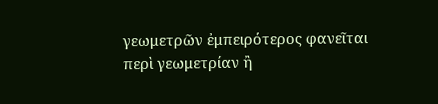γεωμετρῶν ἐμπειρότερος φανεῖται περὶ γεωμετρίαν ἢ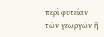περὶ φυτείαν τῶν γεωργῶν ἢ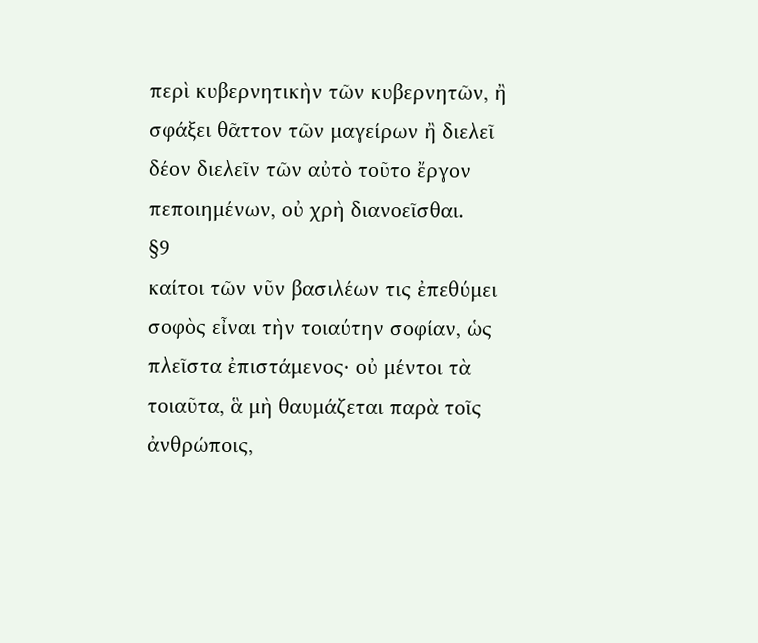περὶ κυβερνητικὴν τῶν κυβερνητῶν, ἢ σφάξει θᾶττον τῶν μαγείρων ἢ διελεῖ δέον διελεῖν τῶν αὐτὸ τοῦτο ἔργον πεποιημένων, οὐ χρὴ διανοεῖσθαι.
§9
καίτοι τῶν νῦν βασιλέων τις ἐπεθύμει σοφὸς εἶναι τὴν τοιαύτην σοφίαν, ὡς πλεῖστα ἐπιστάμενος· οὐ μέντοι τὰ τοιαῦτα, ἃ μὴ θαυμάζεται παρὰ τοῖς ἀνθρώποις,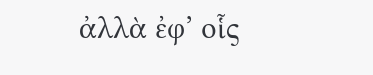ἀλλὰ ἐφ’ οἷς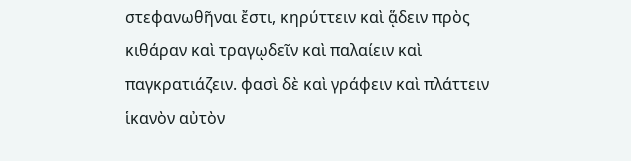στεφανωθῆναι ἔστι, κηρύττειν καὶ ᾅδειν πρὸς κιθάραν καὶ τραγῳδεῖν καὶ παλαίειν καὶ παγκρατιάζειν. φασὶ δὲ καὶ γράφειν καὶ πλάττειν ἱκανὸν αὐτὸν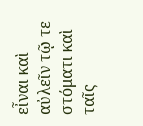εἶναι καὶ αὐλεῖν τῷ τε στόματι καὶ ταῖς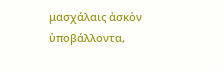μασχάλαις ἀσκὸν ὑποβάλλοντα,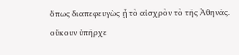ὅπως διαπεφευγὼς ᾖ τὸ αἰσχρὸν τὸ τῆς Ἀθηνᾶς. οὔκουν ὑπῆρχε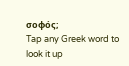σοφός;
Tap any Greek word to look it up